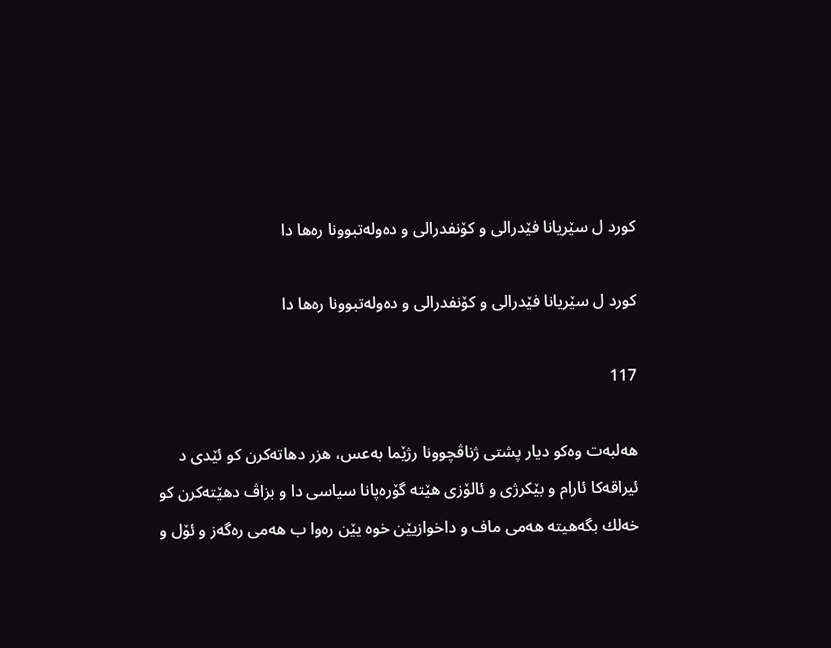كورد ل سێریانا فێدرالى و كۆنفدرالی و ده‌وله‌تبوونا ره‌ها دا

كورد ل سێریانا فێدرالى و كۆنفدرالی و ده‌وله‌تبوونا ره‌ها دا

117

هه‌لبه‌ت وه‌كو دیار پشتى ژناڤچوونا رژێما به‌عس، هزر دهاته‌كرن كو ئێدى د ئیراقه‌كا ئارام و بێكرژى و ئالۆزى هێته‌ گۆره‌پانا سیاسى دا و بزاڤ دهێته‌كرن كو خه‌لك بگه‌هیته‌ هه‌مى ماف و داخوازیێن خوه‌ یێن ره‌وا ب هه‌مى ره‌گه‌ز و ئۆل و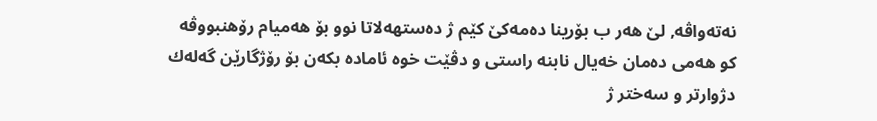نه‌ته‌واڤه‌, لێ هه‌ر ب بۆرینا ده‌مه‌كێ كێم ژ ده‌ستهه‌لاتا نوو بۆ هه‌میام رۆهنبووڤه‌ كو هه‌مى ده‌مان خه‌یال نابنه‌ راستى و دڤێت خوه‌ ئاماده‌ بكه‌ن بۆ رۆژگارێن گه‌له‌ك دژوارتر و سه‌ختر ژ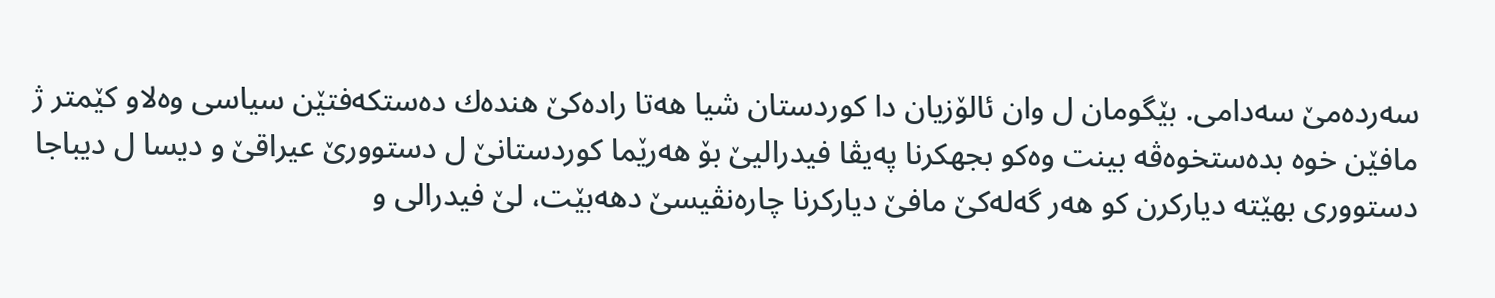سه‌رده‌مێ سه‌دامى. بێگومان ل وان ئالۆزیان دا كوردستان شیا هه‌تا راده‌كێ هنده‌ك ده‌ستكه‌فتێن سیاسى وه‌لاو كێمتر ژ مافێن خوه‌ بده‌ستخوه‌ڤه‌ بینت وه‌كو بجهكرنا په‌یڤا فیدرالیێ بۆ هه‌رێما كوردستانێ ل دستوورێ عیراقێ و دیسا ل دیباجا دستوورى بهێته‌ دیاركرن كو هه‌ر گه‌له‌كێ مافێ دیاركرنا چاره‌نڤیسێ دهه‌بێت، لێ فیدرالى و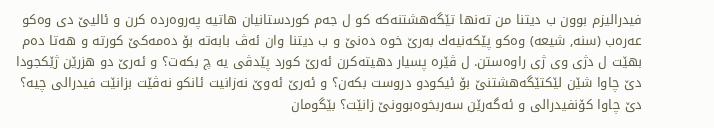فیدرالیزم بوون ب دیتنا من ته‌نها تێگه‌هشتنه‌كه‌ كو ل جه‌م كوردستانیان هاتیه‌ په‌روه‌رده‌ كرن و ئالیێ دى وه‌كو عه‌ره‌ب (سنه‌, شیعه‌) وه‌كو پێكه‌نیه‌ك به‌رێ خوه‌ ده‌نێ و ب دیتنا وان ئه‌ڤ بابه‌ته‌ بۆ ده‌مه‌كێ كورته‌ و هه‌تا ده‌م بهێت ل دژى وى ژى راوه‌ستن. ل ڤێره‌ پسیار دهیته‌كرن ئه‌رێ كورد پێدڤى یه‌ چ بكه‌ت؟ و ئه‌رێ دو هزرێن ژێكجودا دێ چاوا شێن لێكتێگه‌هشتنێ بۆ ئیكودو دروست بكه‌ن؟ و ئه‌رێ ئه‌وێ نه‌زانیت ئانكو نه‌ڤێت بزانێت فیدرالى چیه‌؟ دێ چاوا كۆنفیدرالى و ئه‌گه‌رێن سه‌ربخوه‌بوونێ زانێت؟ بێگومان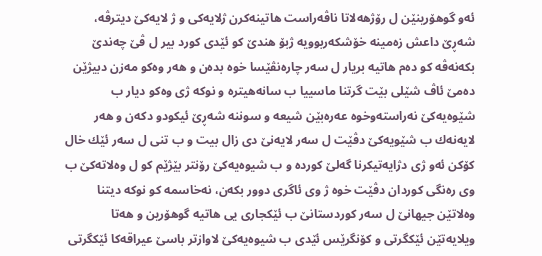ئه‌و گوهۆرینێن ل رۆژهه‌لاتا ناڤه‌راست هاتینه‌كرن ژلایه‌كى و ژ لایه‌كێ دیترڤه‌، شه‌ڕێ داعش زه‌مینه‌ خۆشكه‌ربوویه‌ ژبۆ هندێ كو ئێدى كورد بیر ل ڤێ چه‌ندێ بكه‌نه‌ڤه‌ كو ده‌م هاتیه‌ بریار ل سه‌ر چاره‌نڤێسا خوه‌ بده‌ن و هه‌ر وه‌كو مه‌زن دبیژێن ده‌مێ ئاڤ شێلى بێت گرتنا ماسییا ب سانه‌هیتره‌ و نوكه‌ ژى وه‌كو دیار ب شێوه‌یه‌كێ نه‌راسته‌وخوه‌ عه‌ره‌بێن شیعه‌ و سوننه‌ شه‌ڕێ ئیكودو دكه‌ن و هه‌ر لایه‌نه‌ك ب شێویه‌كێ دڤێت ل سه‌ر لایه‌نێ دى زال بیت و ب تنى ل سه‌ر ئێك خال كۆكن ئه‌و ژی دژایه‌تیكرنا گه‌لێ كورده‌ و ب شیوه‌یه‌كێ رۆنتر بێژێم كو ل وه‌لاته‌كێ ب وى ره‌نگى كوردان دڤێت خوه‌ ژ وى ئاگرى دوور بكه‌ن، نه‌خاسمه‌ كو نوكه‌ دیتنا وه‌لاتێن جیهانێ ل سه‌ر كوردستانێ ب ئێكجارى یى هاتیه‌ گوهۆرین و هه‌تا ویلایه‌تێن ئێكگرتى و كۆنگرێس ئێدى ب شیوه‌یه‌كێ لاوازتر باسێ عیراقه‌كا ئێكگرتى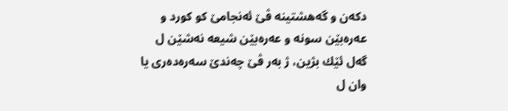دكه‌ن و گه‌هشتینه‌ ڤێ ئه‌نجامێ كو كورد و عه‌ره‌بێن سونه‌ و عه‌ره‌بێن شیعه‌ نه‌شێن ل گه‌ل ئێك بژین، ژ به‌ر ڤێ چه‌ندێ سه‌ره‌ده‌رى یا وان ل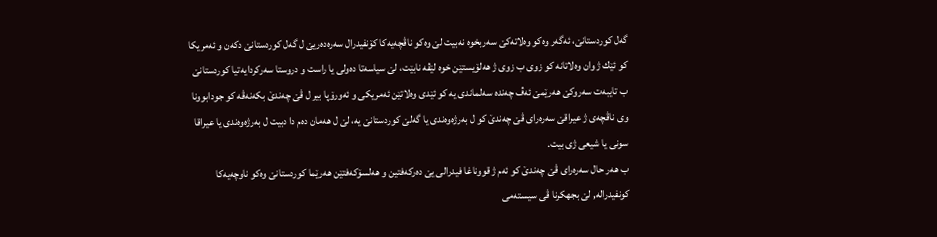گه‌ل كوردستانێ، ئه‌گه‌ر وه‌كو وه‌لاته‌كێ سه‌ربخوه‌ نه‌بیت لێ وه‌كو ناڤچه‌یه‌كا كۆنفیدرال سه‌ره‌ده‌ریێ ل گه‌ل كوردستانێ دكه‌ن و ئه‌مریكا كو ئێك ژ وان وه‌لاتانه‌ كو زوى ب زوى ژ هه‌لۆیستێن خوه‌ لێڤه‌ نابێت، لێ سیاسه‌تا ده‌ولى یا راست و دروستا سه‌ركردایه‌تیا كوردستانێ ب تایبه‌ت سه‌روكێ هه‌رێمێ ئه‌ڤ چه‌نده‌ سه‌لماندى یه‌ كو ئێدى وه‌لاتێن ئه‌مریكى و ئه‌ورۆپا بیر ل ڤێ چه‌ندێ بكه‌نه‌ڤه‌ كو جودابوونا وى ناڤچه‌ى ژ عیراقێ سه‌ره‌راى ڤێ چه‌ندێ كو ل به‌رژه‌وه‌ندى یا گه‌لێ كوردستانێ یه‌، لێ ل هه‌مان ده‌م دا دبیت ل به‌رژه‌وه‌ندى یا عیراقا سونى یا شیعى ژى بیت.
ب هه‌ر حال سه‌ره‌راى ڤێ چه‌ندێ كو ئه‌م ژ قووناغا فیدرالى یێ ده‌ركه‌فتین و هه‌لسۆكه‌فتێن هه‌رێما كوردستانێ وه‌كو ناوچه‌یه‌كا كونفیدراله‌, لێ بجهكرنا ڤى سیسته‌مى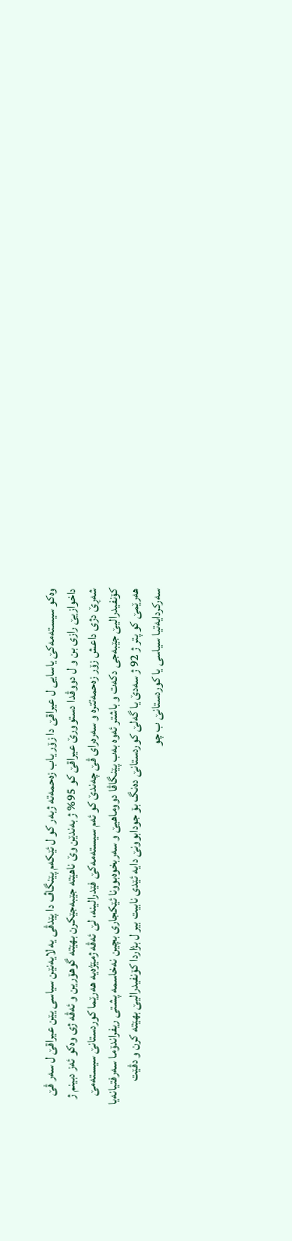وه‌كو سیسته‌مه‌كێ یاسایى ل عیراقێ دا زۆر یاب زه‌حمه‌ته‌ ژبه‌ر كو ل ئێكه‌م پێنگاڤ دا پێدڤى یه‌ لایه‌نێن سیاسى یێن عیراقێ ل سه‌ر ڤێ داخوازیێ رازى بن و ل دووڤدا دستوورێ عیراقێ كو 95% ژ به‌ندێن وێ ناهێته‌ جێبه‌جێكرن بهێته‌ گوهۆرین و ئه‌ڤه‌ ژى وه‌كو ئه‌ز دبینم ژ شه‌ڕێ دژى داعش زۆر زه‌حمه‌تتره‌ و سه‌ره‌راى ڤێ چه‌ندێ كو ئه‌م سیسته‌مه‌كێ فێدرالینه‌، لێ ئه‌ڤه‌ ژمێژه‌یه‌ هه‌رێما كوردستانێ سیسته‌مێ كۆنفیدرالیێ جێبه‌جى دكه‌ت و باشتر ئه‌وه‌ به‌ب پێنگاڤا دووماهیێ و سه‌ربخوه‌بوونا ئێكجارى بچین نه‌خاسمه‌ پشتى ریفراندۆما سه‌رفتیانه‌یا هه‌رێمێ كو پتر ژ 92 ژ سه‌دێ یا گه‌لێ كوردستانێ ده‌نگ بۆ جودابوونێ دایه‌ ئێدى نابیت بیر ل بژاردا كۆنفیدرالیێ بهێته‌ كرن و دڤێت سه‌ركردایه‌تیا سیاسى یا كوردستانێ ب چو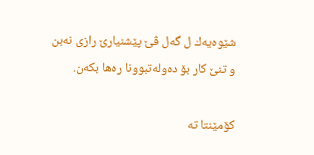شێوه‌یه‌ك ل گه‌ل ڤێ پێشنیارێ رازى نه‌بن و تنێ كار بۆ ده‌وله‌تبوونا ره‌ها بكه‌ن.

کۆمێنتا تە